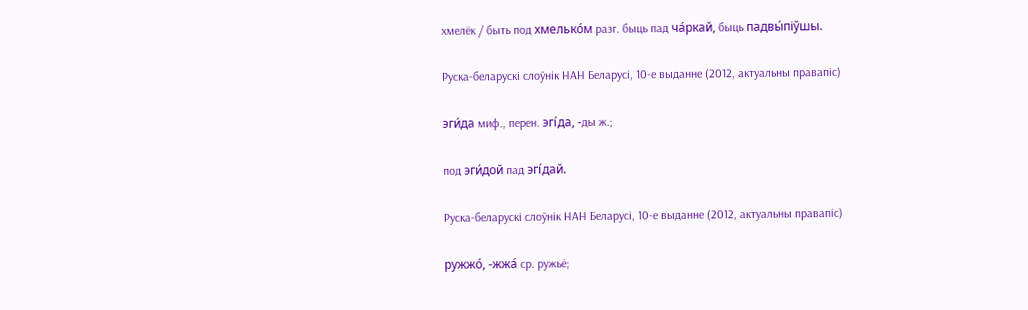хмелёк / быть под хмелько́м разг. быць пад ча́ркай, быць падвы́піўшы.

Руска-беларускі слоўнік НАН Беларусі, 10-е выданне (2012, актуальны правапіс)

эги́да миф., перен. эгі́да, -ды ж.;

под эги́дой пад эгі́дай.

Руска-беларускі слоўнік НАН Беларусі, 10-е выданне (2012, актуальны правапіс)

ружжо́, -жжа́ ср. ружьё;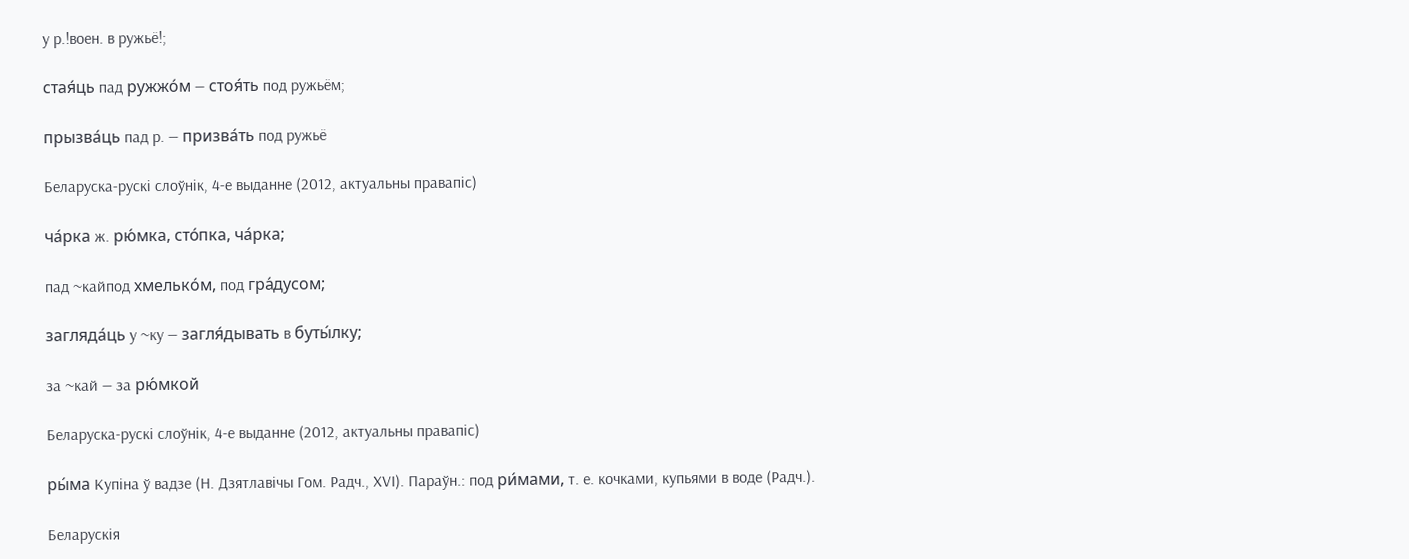у р.!воен. в ружьё!;

стая́ць пад ружжо́м — стоя́ть под ружьём;

прызва́ць пад р. — призва́ть под ружьё

Беларуска-рускі слоўнік, 4-е выданне (2012, актуальны правапіс)

ча́рка ж. рю́мка, сто́пка, ча́рка;

пад ~кайпод хмелько́м, под гра́дусом;

загляда́ць у ~ку — загля́дывать в буты́лку;

за ~кай — за рю́мкой

Беларуска-рускі слоўнік, 4-е выданне (2012, актуальны правапіс)

ры́ма Купіна ў вадзе (Н. Дзятлавічы Гом. Радч., XVI). Параўн.: под ри́мами, т. е. кочками, купьями в воде (Радч.).

Беларускія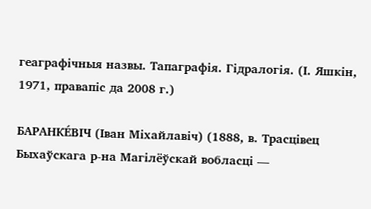геаграфічныя назвы. Тапаграфія. Гідралогія. (І. Яшкін, 1971, правапіс да 2008 г.)

БАРАНКЕ́ВІЧ (Іван Міхайлавіч) (1888, в. Трасцівец Быхаўскага р-на Магілёўскай вобласці —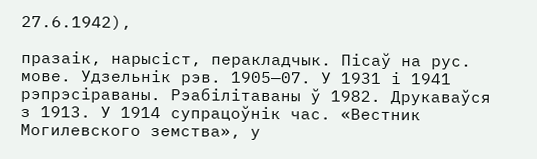27.6.1942),

празаік, нарысіст, перакладчык. Пісаў на рус. мове. Удзельнік рэв. 1905—07. У 1931 і 1941 рэпрэсіраваны. Рэабілітаваны ў 1982. Друкаваўся з 1913. У 1914 супрацоўнік час. «Вестник Могилевского земства», у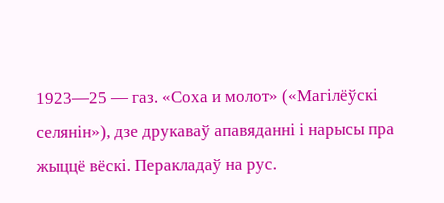1923—25 — газ. «Соха и молот» («Магілёўскі селянін»), дзе друкаваў апавяданні і нарысы пра жыццё вёскі. Перакладаў на рус.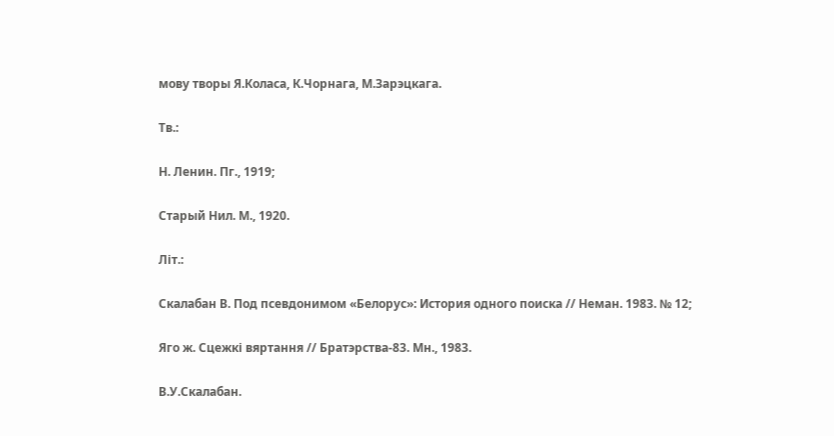мову творы Я.Коласа, К.Чорнага, М.Зарэцкага.

Тв.:

Н. Ленин. Пг., 1919;

Старый Нил. М., 1920.

Літ.:

Скалабан В. Под псевдонимом «Белорус»: История одного поиска // Неман. 1983. № 12;

Яго ж. Сцежкі вяртання // Братэрства-83. Мн., 1983.

В.У.Скалабан.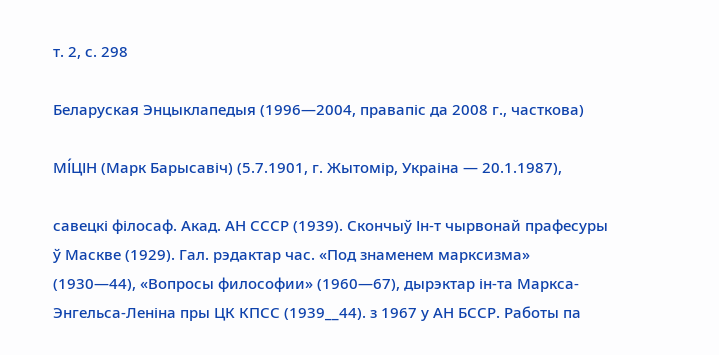т. 2, с. 298

Беларуская Энцыклапедыя (1996—2004, правапіс да 2008 г., часткова)

МІ́ЦІН (Марк Барысавіч) (5.7.1901, г. Жытомір, Украіна — 20.1.1987),

савецкі філосаф. Акад. АН СССР (1939). Скончыў Ін-т чырвонай прафесуры ў Маскве (1929). Гал. рэдактар час. «Под знаменем марксизма» (1930—44), «Вопросы философии» (1960—67), дырэктар ін-та Маркса-Энгельса-Леніна пры ЦК КПСС (1939__44). з 1967 у АН БССР. Работы па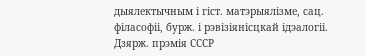дыялектычным і гіст. матэрыялізме, сац. філасофіі, бурж. і рэвізіянісцкай ідэалогіі. Дзярж. прэмія СССР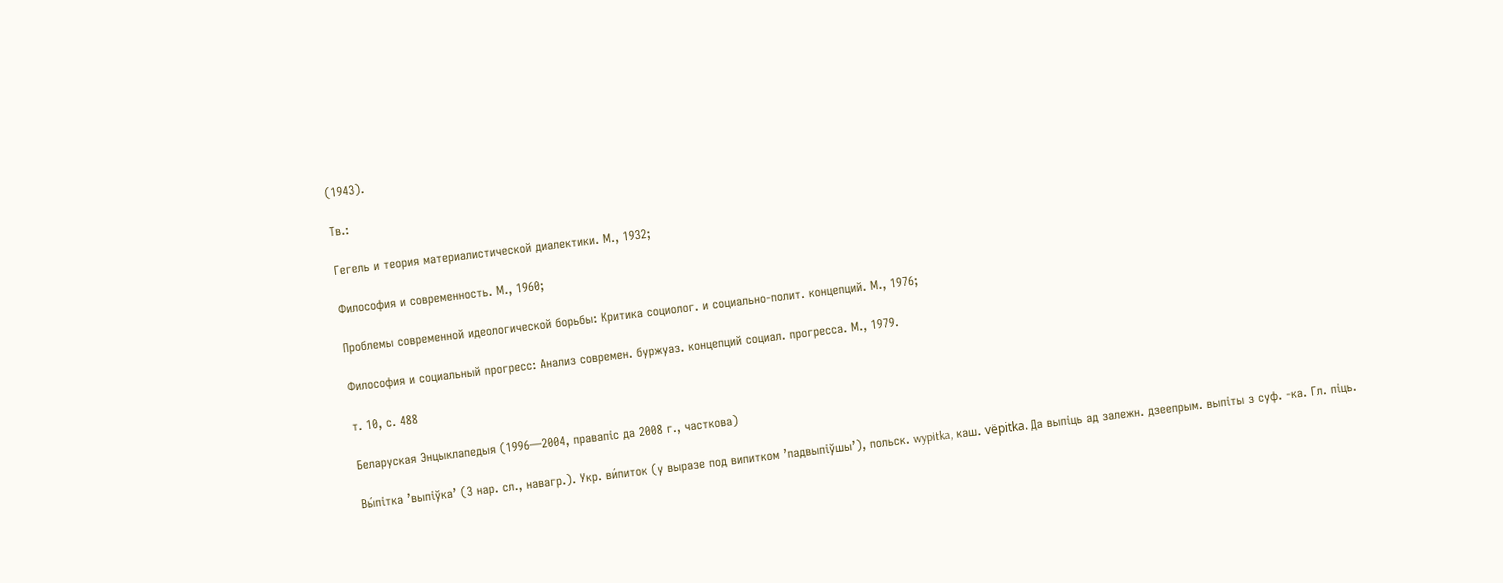(1943).

Тв.:

Гегель и теория материалистической диалектики. М., 1932;

Философия и современность. М., 1960;

Проблемы современной идеологической борьбы: Критика социолог. и социально-полит. концепций. М., 1976;

Философия и социальный прогресс: Анализ современ. буржуаз. концепций социал. прогресса. М., 1979.

т. 10, с. 488

Беларуская Энцыклапедыя (1996—2004, правапіс да 2008 г., часткова)

Вы́пітка ’выпіўка’ (З нар. сл., навагр.). Укр. ви́питок (у выразе под випитком ’падвыпіўшы’), польск. wypitka, каш. vëpitka. Да выпіць ад залежн. дзеепрым. выпіты з суф. ‑ка. Гл. піць.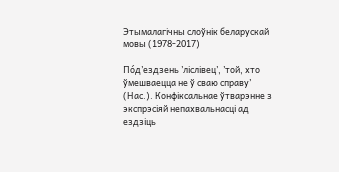Этымалагічны слоўнік беларускай мовы (1978-2017)

По́д’ездзень ’ліслівец’, ’той, хто ўмешваецца не ў сваю справу’ (Нас.). Конфіксальнае ўтварэнне з экспрэсіяй непахвальнасці ад ездзіць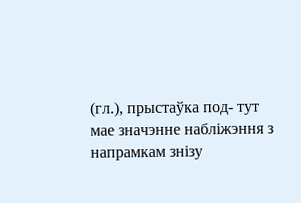(гл.), прыстаўка под- тут мае значэнне набліжэння з напрамкам знізу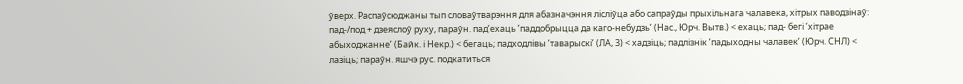ўверх. Распаўсюджаны тып словаўтварэння для абазначэння лісліўца або сапраўды прыхільнага чалавека, хітрых паводзінаў: пад‑/под + дзеяслоў руху, параўн. падʼехаць ’паддобрыцца да каго-небудзь’ (Нас., Юрч. Вытв.) < ехаць; пад‑ бегі ’хітрае абыходжанне’ (Байк. і Некр.) < бегаць; падходлівы ’таварыскі’ (ЛА, 3) < хадзіць; падлізнік ’падыходны чалавек’ (Юрч. СНЛ) < лазіць; параўн. яшчэ рус. подкатиться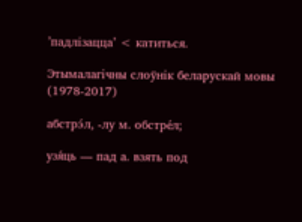’падлізацца’ < катиться.

Этымалагічны слоўнік беларускай мовы (1978-2017)

абстрэ́л, -лу м. обстре́л;

узя́ць — пад а. взять под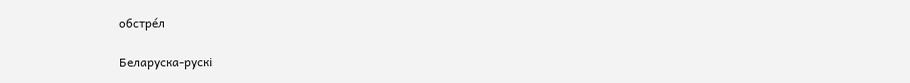обстре́л

Беларуска-рускі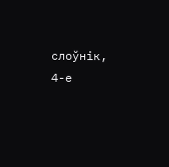слоўнік, 4-е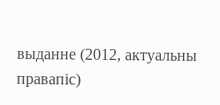выданне (2012, актуальны правапіс)